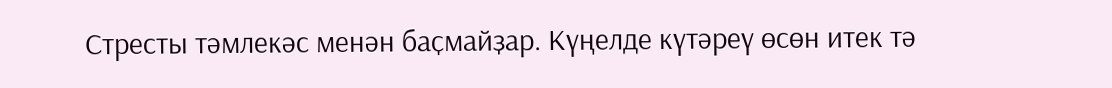Стресты тәмлекәс менән баҫмайҙар. Күңелде күтәреү өсөн итек тә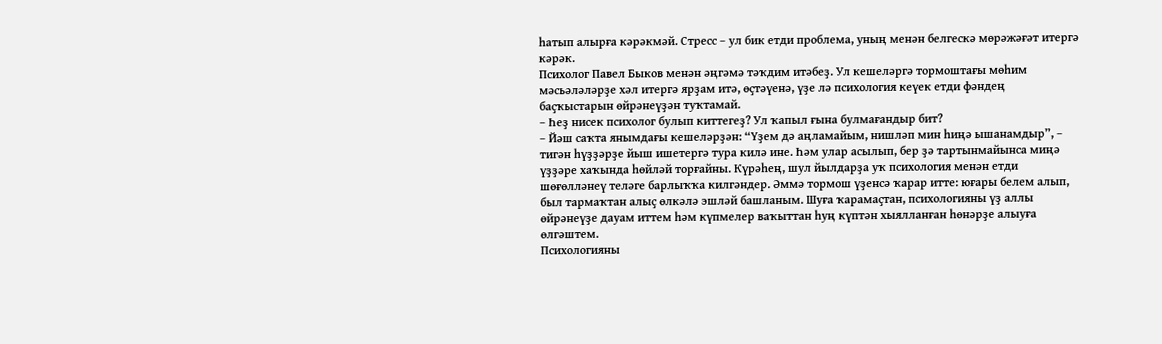һатып алырға кәрәкмәй. Стресс – ул бик етди проблема, уның менән белгескә мөрәжәғәт итергә кәрәк.
Психолог Павел Быков менән әңгәмә тәҡдим итәбеҙ. Ул кешеләргә тормоштағы мөһим мәсьәләләрҙе хәл итергә ярҙам итә, өҫтәүенә, үҙе лә психология кеүек етди фәндең баҫҡыстарын өйрәнеүҙән туҡтамай.
– Һеҙ нисек психолог булып киттегеҙ? Ул ҡапыл ғына булмағандыр бит?
– Йәш саҡта янымдағы кешеләрҙән: “Үҙем дә аңламайым, нишләп мин һиңә ышанамдыр”, – тигән һүҙҙәрҙе йыш ишетергә тура килә ине. Һәм улар асылып, бер ҙә тартынмайынса миңә үҙҙәре хаҡында һөйләй торғайны. Күрәһең, шул йылдарҙа уҡ психология менән етди шөғөлләнеү теләге барлыҡҡа килгәндер. Әммә тормош үҙенсә ҡарар итте: юғары белем алып, был тармаҡтан алыҫ өлкәлә эшләй башланым. Шуға ҡарамаҫтан, психологияны үҙ аллы өйрәнеүҙе дауам иттем һәм күпмелер ваҡыттан һуң күптән хыялланған һөнәрҙе алыуға өлгәштем.
Психологияны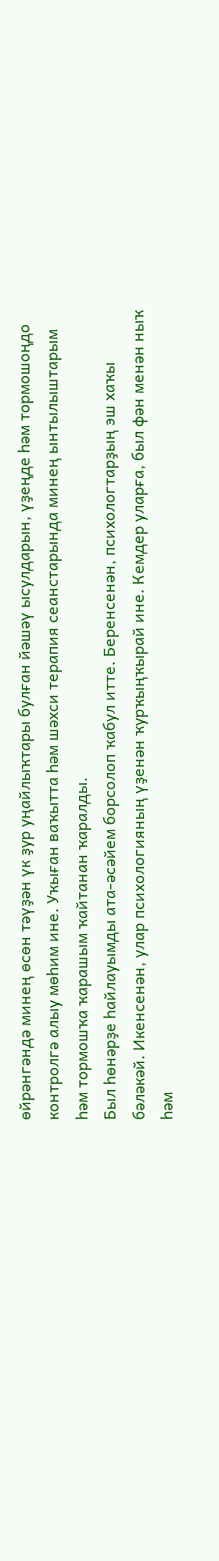өйрәнгәндә минең өсөн тәүҙән үк ҙур уңайлыҡтары булған йәшәү ысулдарын, үҙеңде һәм тормошоңдо контролгә алыу мөһим ине. Уҡыған ваҡытта һәм шәхси терапия сеанстарында минең ынтылыштарым һәм тормошҡа ҡарашым ҡайтанан ҡаралды.
Был һөнәрҙе һайлауымды ата-әсәйем борсолоп ҡабул итте. Беренсенән, психологтарҙың эш хаҡы бәләкәй. Икенсенән, улар психологияның үҙенән ҡурҡыңҡырай ине. Кемдер уларға, был фән менән ныҡ һәм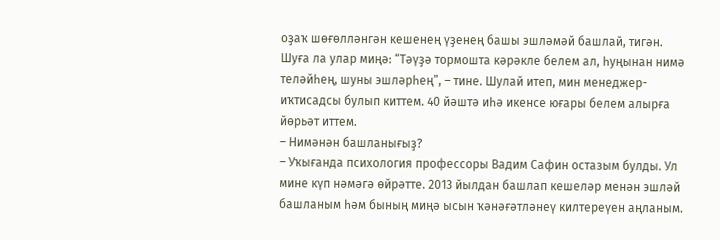оҙаҡ шөғөлләнгән кешенең үҙенең башы эшләмәй башлай, тигән. Шуға ла улар миңә: “Тәүҙә тормошта кәрәкле белем ал, һуңынан нимә теләйһең, шуны эшләрһең”, – тине. Шулай итеп, мин менеджер-иҡтисадсы булып киттем. 40 йәштә иһә икенсе юғары белем алырға йөрьәт иттем.
– Нимәнән башланығыҙ?
– Уҡығанда психология профессоры Вадим Сафин остазым булды. Ул мине күп нәмәгә өйрәтте. 2013 йылдан башлап кешеләр менән эшләй башланым һәм бының миңә ысын ҡәнәғәтләнеү килтереүен аңланым.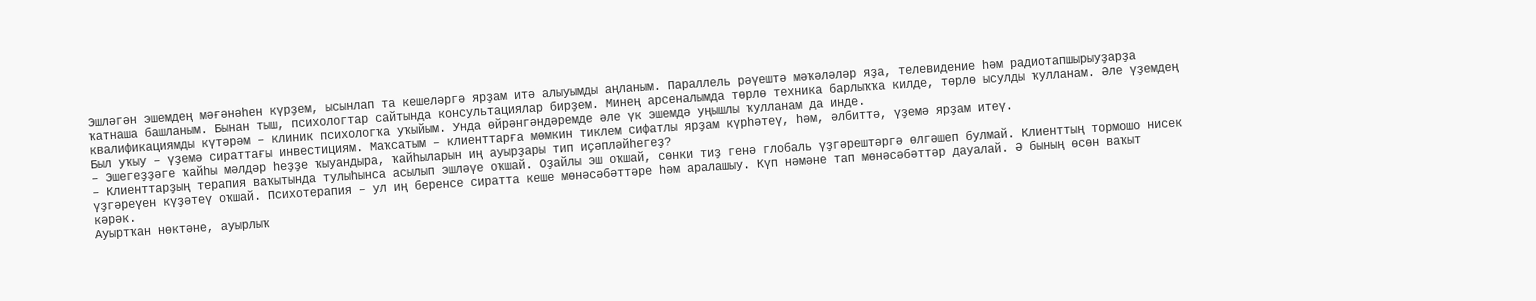Эшләгән эшемдең мәғәнәһен күрҙем, ысынлап та кешеләргә ярҙам итә алыуымды аңланым. Параллель рәүештә мәҡәләләр яҙа, телевидение һәм радиотапшырыуҙарҙа ҡатнаша башланым. Бынан тыш, психологтар сайтында консультациялар бирҙем. Минең арсеналымда төрлө техника барлыҡҡа килде, төрлө ысулды ҡулланам. Әле үҙемдең квалификациямды күтәрәм – клиник психологҡа уҡыйым. Унда өйрәнгәндәремде әле үк эшемдә уңышлы ҡулланам да инде.
Был уҡыу – үҙемә сираттағы инвестициям. Маҡсатым – клиенттарға мөмкин тиклем сифатлы ярҙам күрһәтеү, һәм, әлбиттә, үҙемә ярҙам итеү.
– Эшегеҙҙәге ҡайһы мәлдәр һеҙҙе ҡыуандыра, ҡайһыларын иң ауырҙары тип иҫәпләйһегеҙ?
– Клиенттарҙың терапия ваҡытында тулыһынса асылып эшләүе оҡшай. Оҙайлы эш оҡшай, сөнки тиҙ генә глобаль үҙгәрештәргә өлгәшеп булмай. Клиенттың тормошо нисек үҙгәреүен күҙәтеү оҡшай. Психотерапия – ул иң беренсе сиратта кеше мөнәсәбәттәре һәм аралашыу. Күп нәмәне тап мөнәсәбәттәр дауалай. Ә бының өсөн ваҡыт кәрәк.
Ауыртҡан нөктәне, ауырлыҡ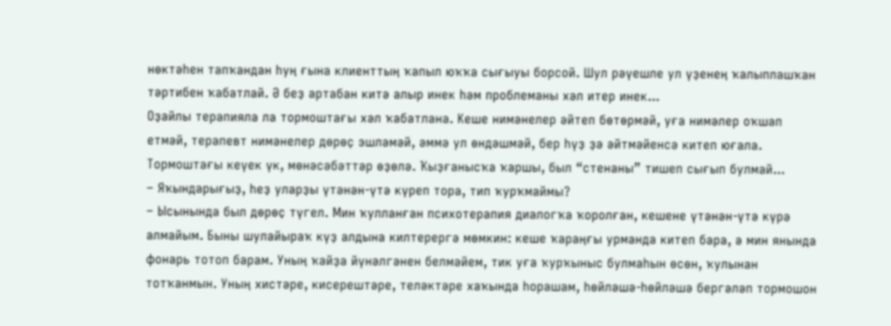нөктәһен тапҡандан һуң ғына клиенттың ҡапыл юҡҡа сығыуы борсой. Шул рәүешле ул үҙенең ҡалыплашҡан тәртибен ҡабатлай. Ә беҙ артабан китә алыр инек һәм проблеманы хәл итер инек...
Оҙайлы терапияла ла тормоштағы хәл ҡабатлана. Кеше нимәнелер әйтеп бөтөрмәй, уға нимәлер оҡшап етмәй, терапевт нимәнелер дөрөҫ эшләмәй, әммә ул өндәшмәй, бер һүҙ ҙә әйтмәйенсә китеп юғала. Тормоштағы кеүек үк, мөнәсәбәттәр өҙөлә. Ҡыҙғанысҡа ҡаршы, был “стенаны” тишеп сығып булмай...
– Яҡындарығыҙ, һеҙ уларҙы үтәнән-үтә күреп тора, тип ҡурҡмаймы?
– Ысынында был дөрөҫ түгел. Мин ҡулланған психотерапия диалогҡа ҡоролған, кешене үтәнән-үтә күрә алмайым. Быны шулайыраҡ күҙ алдына килтерергә мөмкин: кеше ҡараңғы урманда китеп бара, ә мин янында фонарь тотоп барам. Уның ҡайҙа йүнәлгәнен белмәйем, тик уға ҡурҡыныс булмаһын өсөн, ҡулынан тотҡанмын. Уның хистәре, кисерештәре, теләктәре хаҡында һорашам, һөйләшә-һөйләшә бергәләп тормошон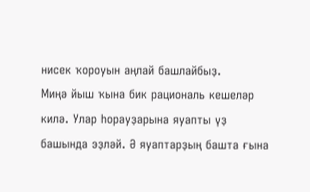нисек ҡороуын аңлай башлайбыҙ.
Миңә йыш ҡына бик рациональ кешеләр килә. Улар һорауҙарына яуапты үҙ башында эҙләй. Ә яуаптарҙың башта ғына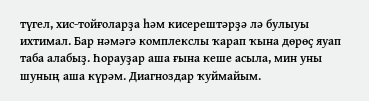түгел, хис-тойғоларҙа һәм кисерештәрҙә лә булыуы ихтимал. Бар нәмәгә комплекслы ҡарап ҡына дөрөҫ яуап таба алабыҙ. Һорауҙар аша ғына кеше асыла, мин уны шуның аша күрәм. Диагноздар ҡуймайым.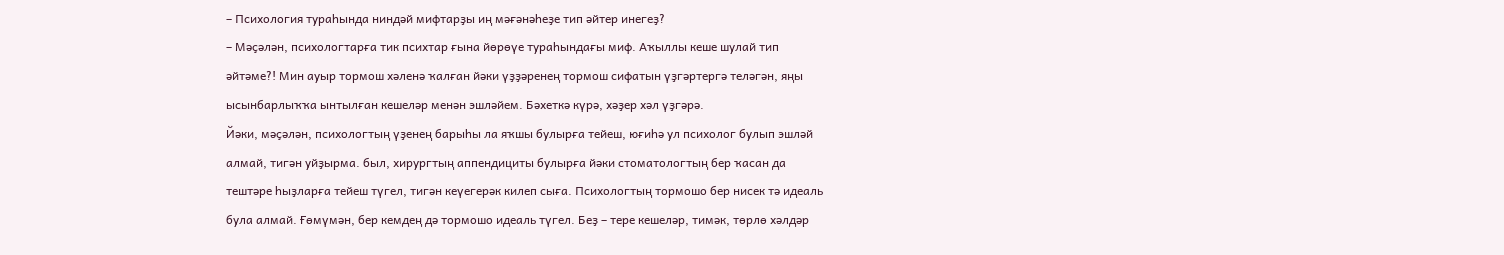– Психология тураһында ниндәй мифтарҙы иң мәғәнәһеҙе тип әйтер инегеҙ?
– Мәҫәлән, психологтарға тик психтар ғына йөрөүе тураһындағы миф. Аҡыллы кеше шулай тип әйтәме?! Мин ауыр тормош хәленә ҡалған йәки үҙҙәренең тормош сифатын үҙгәртергә теләгән, яңы ысынбарлыҡҡа ынтылған кешеләр менән эшләйем. Бәхеткә күрә, хәҙер хәл үҙгәрә.
Йәки, мәҫәлән, психологтың үҙенең барыһы ла яҡшы булырға тейеш, юғиһә ул психолог булып эшләй алмай, тигән уйҙырма. был, хирургтың аппендициты булырға йәки стоматологтың бер ҡасан да тештәре һыҙларға тейеш түгел, тигән кеүегерәк килеп сыға. Психологтың тормошо бер нисек тә идеаль була алмай. Ғөмүмән, бер кемдең дә тормошо идеаль түгел. Беҙ – тере кешеләр, тимәк, төрлө хәлдәр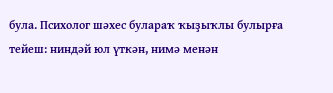була. Психолог шәхес булараҡ ҡыҙыҡлы булырға тейеш: ниндәй юл үткән, нимә менән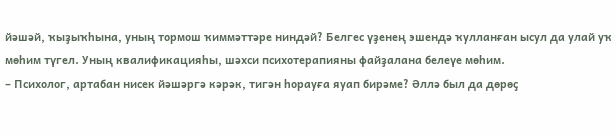йәшәй, ҡыҙыҡһына, уның тормош ҡиммәттәре ниндәй? Белгес үҙенең эшендә ҡулланған ысул да улай уҡ мөһим түгел. Уның квалификацияһы, шәхси психотерапияны файҙалана белеүе мөһим.
– Психолог, артабан нисек йәшәргә кәрәк, тигән һорауға яуап бирәме? Әллә был да дөрөҫ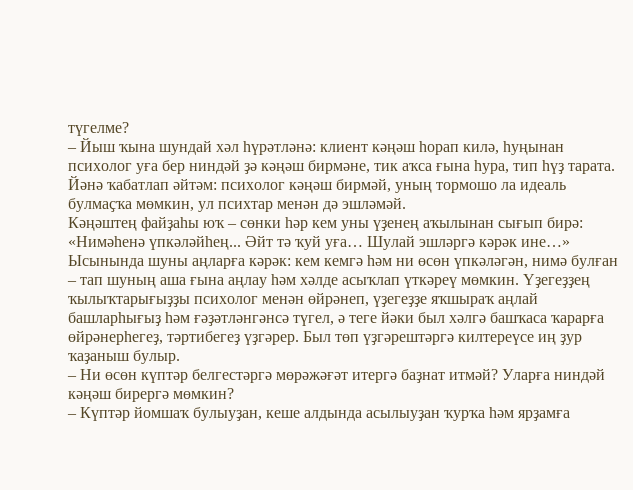түгелме?
– Йыш ҡына шундай хәл һүрәтләнә: клиент кәңәш һорап килә, һуңынан психолог уға бер ниндәй ҙә кәңәш бирмәне, тик аҡса ғына һура, тип һүҙ тарата.
Йәнә ҡабатлап әйтәм: психолог кәңәш бирмәй, уның тормошо ла идеаль булмаҫҡа мөмкин, ул психтар менән дә эшләмәй.
Кәңәштең файҙаһы юҡ – сөнки һәр кем уны үҙенең аҡылынан сығып бирә: «Нимәһенә үпкәләйһең... Әйт тә ҡуй уға… Шулай эшләргә кәрәк ине…» Ысынында шуны аңларға кәрәк: кем кемгә һәм ни өсөн үпкәләгән, нимә булған – тап шуның аша ғына аңлау һәм хәлде асыҡлап үткәреү мөмкин. Үҙегеҙҙең ҡылыҡтарығыҙҙы психолог менән өйрәнеп, үҙегеҙҙе яҡшыраҡ аңлай башларһығыҙ һәм ғәҙәтләнгәнсә түгел, ә теге йәки был хәлгә башҡаса ҡарарға өйрәнерһегеҙ, тәртибегеҙ үҙгәрер. Был төп үҙгәрештәргә килтереүсе иң ҙур ҡаҙаныш булыр.
– Ни өсөн күптәр белгестәргә мөрәжәғәт итергә баҙнат итмәй? Уларға ниндәй кәңәш бирергә мөмкин?
– Күптәр йомшаҡ булыуҙан, кеше алдында асылыуҙан ҡурҡа һәм ярҙамға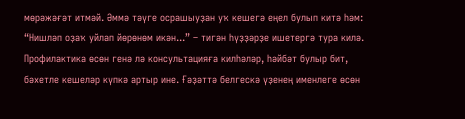мөрәжәғәт итмәй. Әммә тәүге осрашыуҙан уҡ кешегә еңел булып китә һәм: “Нишләп оҙаҡ уйлап йөрөнөм икән...” – тигән һүҙҙәрҙе ишетергә тура килә.
Профилактика өсөн генә лә консультацияға килһәләр, һәйбәт булыр бит, бәхетле кешеләр күпкә артыр ине. Ғәҙәттә белгескә үҙенең именлеге өсөн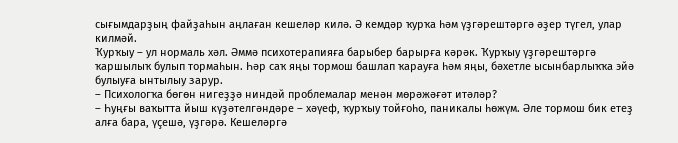сығымдарҙың файҙаһын аңлаған кешеләр килә. Ә кемдәр ҡурҡа һәм үҙгәрештәргә әҙер түгел, улар килмәй.
Ҡурҡыу – ул нормаль хәл. Әммә психотерапияға барыбер барырға кәрәк. Ҡурҡыу үҙгәрештәргә ҡаршылыҡ булып тормаһын. Һәр саҡ яңы тормош башлап ҡарауға һәм яңы, бәхетле ысынбарлыҡҡа эйә булыуға ынтылыу зарур.
– Психологҡа бөгөн нигеҙҙә ниндәй проблемалар менән мөрәжәғәт итәләр?
– Һуңғы ваҡытта йыш күҙәтелгәндәре – хәүеф, ҡурҡыу тойғоһо, паникалы һөжүм. Әле тормош бик етеҙ алға бара, үҫешә, үҙгәрә. Кешеләргә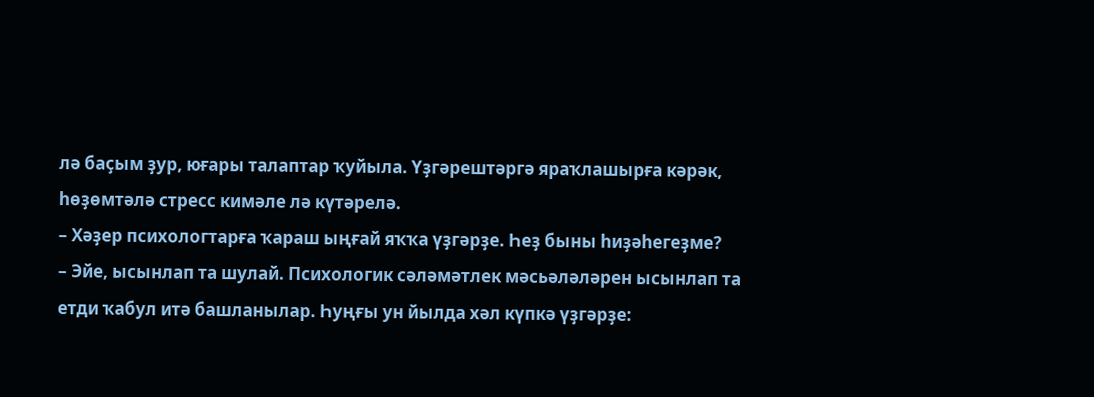лә баҫым ҙур, юғары талаптар ҡуйыла. Үҙгәрештәргә яраҡлашырға кәрәк, һөҙөмтәлә стресс кимәле лә күтәрелә.
– Хәҙер психологтарға ҡараш ыңғай яҡҡа үҙгәрҙе. Һеҙ быны һиҙәһегеҙме?
– Эйе, ысынлап та шулай. Психологик сәләмәтлек мәсьәләләрен ысынлап та етди ҡабул итә башланылар. Һуңғы ун йылда хәл күпкә үҙгәрҙе: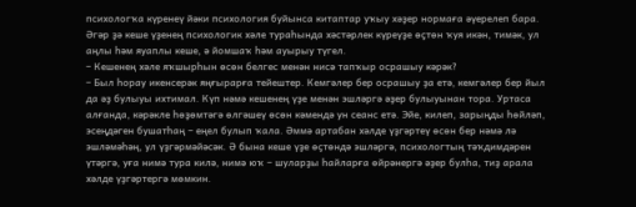психологҡа күренеү йәки психология буйынса китаптар уҡыу хәҙер нормаға әүерелеп бара. Әгәр ҙә кеше үҙенең психологик хәле тураһында хәстәрлек күреүҙе өҫтөн ҡуя икән, тимәк, ул аңлы һәм яуаплы кеше, ә йомшаҡ һәм ауырыу түгел.
– Кешенең хәле яҡшырһын өсөн белгес менән нисә тапҡыр осрашыу кәрәк?
– Был һорау икенсерәк яңғырарға тейештер. Кемгәлер бер осрашыу ҙа етә, кемгәлер бер йыл да әҙ булыуы ихтимал. Күп нәмә кешенең үҙе менән эшләргә әҙер булыуынан тора. Уртаса алғанда, кәрәкле һөҙөмтәгә өлгәшеү өсөн кәмендә ун сеанс етә. Эйе, килеп, зарыңды һөйләп, эсеңдәген бушатһаң – еңел булып ҡала. Әммә артабан хәлде үҙгәртеү өсөн бер нәмә лә эшләмәһәң, ул үҙгәрмәйәсәк. Ә бына кеше үҙе өҫтөндә эшләргә, психологтың тәҡдимдәрен үтәргә, уға нимә тура килә, нимә юҡ – шуларҙы һайларға өйрәнергә әҙер булһа, тиҙ арала хәлде үҙгәртергә мөмкин.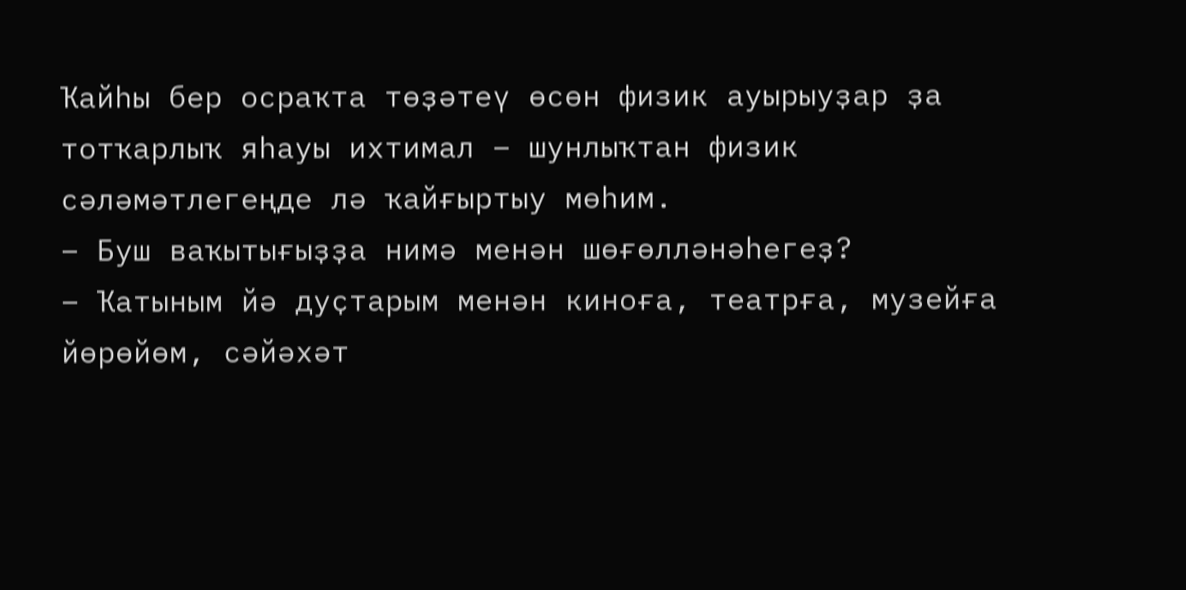Ҡайһы бер осраҡта төҙәтеү өсөн физик ауырыуҙар ҙа тотҡарлыҡ яһауы ихтимал – шунлыҡтан физик сәләмәтлегеңде лә ҡайғыртыу мөһим.
– Буш ваҡытығыҙҙа нимә менән шөғөлләнәһегеҙ?
– Ҡатыным йә дуҫтарым менән киноға, театрға, музейға йөрөйөм, сәйәхәт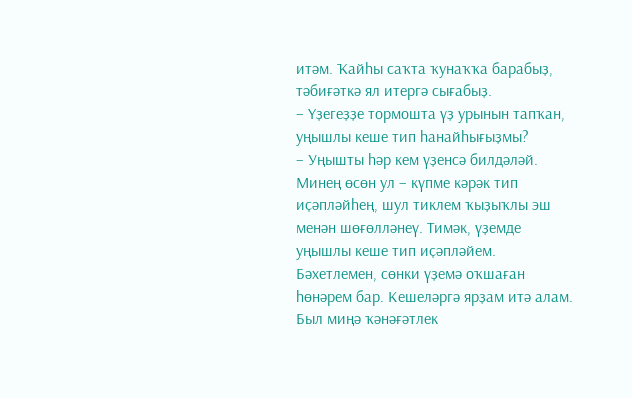итәм. Ҡайһы саҡта ҡунаҡҡа барабыҙ, тәбиғәткә ял итергә сығабыҙ.
– Үҙегеҙҙе тормошта үҙ урынын тапҡан, уңышлы кеше тип һанайһығыҙмы?
– Уңышты һәр кем үҙенсә билдәләй. Минең өсөн ул – күпме кәрәк тип иҫәпләйһең, шул тиклем ҡыҙыҡлы эш менән шөғөлләнеү. Тимәк, үҙемде уңышлы кеше тип иҫәпләйем. Бәхетлемен, сөнки үҙемә оҡшаған һөнәрем бар. Кешеләргә ярҙам итә алам. Был миңә ҡәнәғәтлек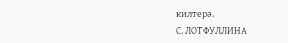килтерә.
С. ЛОТФУЛЛИНА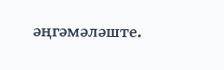әңгәмәләште.